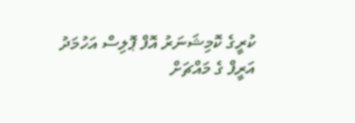ކުރީގެ ކޮމިޝަނަރު އޮފް ޕޮލިސް އަހުމަދު އަރީފް ގެ މައްޗަށް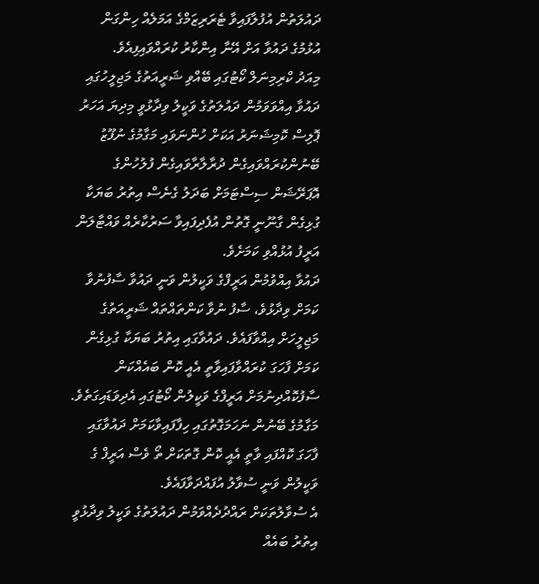ދައުލަތުން އުފުލާފައިވާ ޓެރަރިޒަމްގެ އަމަލެއް ހިންގަން އުޅުމުގެ ދައުވާ އަށް އޭނާ އިންކާރު ކުރައްވައިފިއެވެ.
މިއަދު ކްރިމިނަލް ކޯޓުގައި ބޭއްވި ޝަރީއަތުގެ މަޖިލީހުގައި ދައުވާ އިއްވަވަމުން ދައުލަތުގެ ވަކީލު ވިދާޅުވީ މިދިޔަ އަހަރު ޕޮލިސް ކޮމިޝަނަރު އަކަށް ހުންނަވައި މަގާމުގެ ނުފޫޒު ބޭނުންކުރައްވައިގެން ދުރާލާރާވައިގެން ފުލުހުންގެ އޮޕަރޭޝަން ސިސްޓަމަށް ބަދަލު ގެނެސް އިތުރު ބަޔަކާ ގުޅިގެން ގާނޫނީ ގޮތުން އުފެދިފައިވާ ސަރުކާރެއް ވައްޓާލަން އަރީފު އުޅުއްވި ކަމަށެވެ.
ދައުވާ އިއްވުމުން އަރީފްގެ ވަކީލުން ވަނީ ދައުވާ ސާފުނުވާ ކަމަށް ވިދާޅުވެ، ސާފު ނުވާ ކަންތައްތައް ޝަރީއަތުގެ މަޖިލީހަށް އިއްވާފައެވެ. ދައުވާގައި އިތުރު ބަޔަކާ ގުޅިގެން ކަމަށް ފާހަގަ ކުރައްވާފައިވާތީ އެއީ ކޮން ބައެއްކަން ސާފުކޮއްދިނުމަށް އަރީފްގެ ވަކީލުން ކޯޓުގައި އެދިވަޑައިގަތެވެ.
މަގާމުގެ ބޭނުން ނަހަމަގޮތުގައި ހިފާފައިވާކަމަށް ދައުވާގައި ފާހަގަ ކޮއްފައި ވާތީ އެއީ ކޮން ގޮތަކަށް ތޯ ވެސް އަރީފް ގެ ވަކީލުން ވަނީ ސުވާލު އުފައްދަވާފައެވެ.
އެ ސުވާލުތަކަށް ރައްދުދެއްވަމުން ދައުލަތުގެ ވަކީލު ވިދާޅުވީ އިތުރު ބައެއް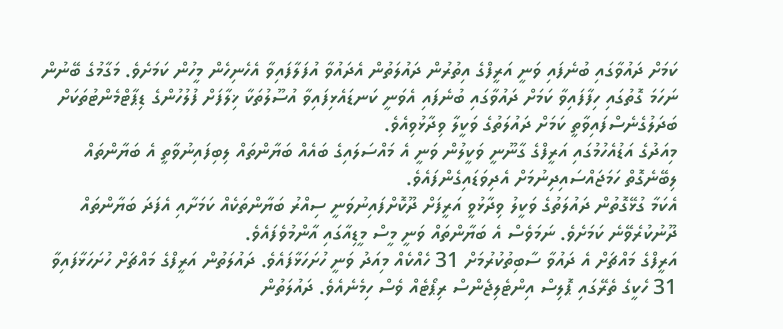ކަމަށް ދައުވާގައި ބުނެފައި ވަނީ އަރީފްގެ އިތުރުން ދައުލަތުން އެދައުވާ އުފަލާފައިވާ އެހެނިހެން މީހުން ކަމަށެވެ. މަގާމުގެ ބޭނުން ނަހަމަ ގޮތުގައި ހިފާފައިވާ ކަމަށް ދައުވާގައި ބުނެފައި އެވަނީ ކަނޑައެޅިފައިވާ އުސޫލުތަކާ ޚިލާފަށް ފުލުހުންގެ ޑިޕާޓްމެންޓުތަކަށް ބަދަލުގެނެސްފައިވާތީ ކަމަށް ދައުލަތުގެ ވަކީލާ ވިދާޅުވިއެވެ.
މިއަދުގެ އަޑުއެހުމުގައި އަރީފްގެ ގާނޫނީ ވަކީލުން ވަނީ އެ މައްސަލައިގެ ބައެއް ބަޔާންތައް ލިބިފައިނުވާތީ އެ ބަޔާންތައް ލިބޭނެގޮތް ހަމަޖައްސައިދިނުމަށް އެދިވަޑައިގެންފައެވެ.
އެކަމާ ގުޅޭގޮތުން ދައުލަތުގެ ވަކީލު ވިދާޅުވީ އަރީފަށް ދޫކޮށްފައިނުވަނީ ސިއްރު ބަޔާންތަކެއް ކަމަށާއި އެފަދަ ބަޔާންތައް ދޫނުކުރެވޭނެ ކަމަށެވެ. ނަމަވެސް އެ ބަޔާންތައް ވަނީ މީސް މީޑިއާގައި އާންމުވެފައެވެ.
އަރީފްގެ މައްޗަށް އެ ދައުވާ ސާބިތުކުރުމަށް 31 ހެއްކެއް މިއަދު ވަނީ ހުށަހަޅާފައެވެ. ދައުލަތުން އަރީފްގެ މައްޗަށް ހުށަހަޅާފައިވާ 31 ހެކީގެ ތެރޭގައި ޕޮލިސް އިންޓެލިޖެންސް ރިޕޯޓެއް ވެސް ހިމެނެއެވެ. ދައުލަތުން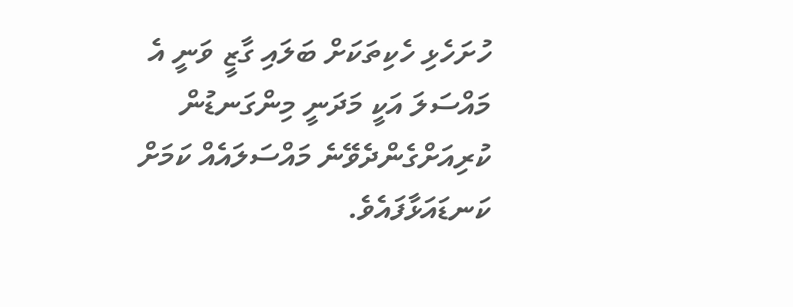ހުށަހެޅި ހެކިތަކަށް ބަލައި ގާޒީ ވަނީ އެ މައްސަލަ އަކީ މަދަނީ މިންގަނޑުން ކުރިއަށްގެންދެވޭނެ މައްސަލައެއް ކަމަށް ކަނޑައަޅާފައެވެ.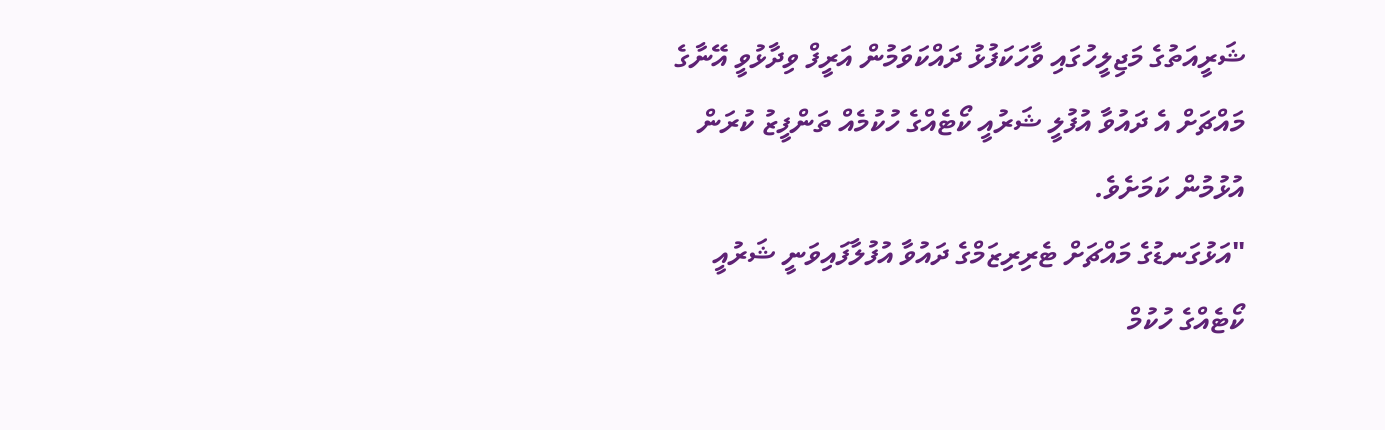ޝަރީއަތުގެ މަޖިލީހުގައި ވާހަކަފުޅު ދައްކަވަމުން އަރީފް ވިދާޅުވީ އޭނާގެ މައްޗަށް އެ ދައުވާ އުފުލީ ޝަރުއީ ކޯޓެއްގެ ހުކުމެއް ތަންފީޒު ކުރަން އުޅުމުން ކަމަށެވެ.
"އަޅުގަނޑުގެ މައްޗަށް ޓެރިރިޒަމްގެ ދައުވާ އުފުލާފައިވަނީ ޝަރުއީ ކޯޓެއްގެ ހުކުމް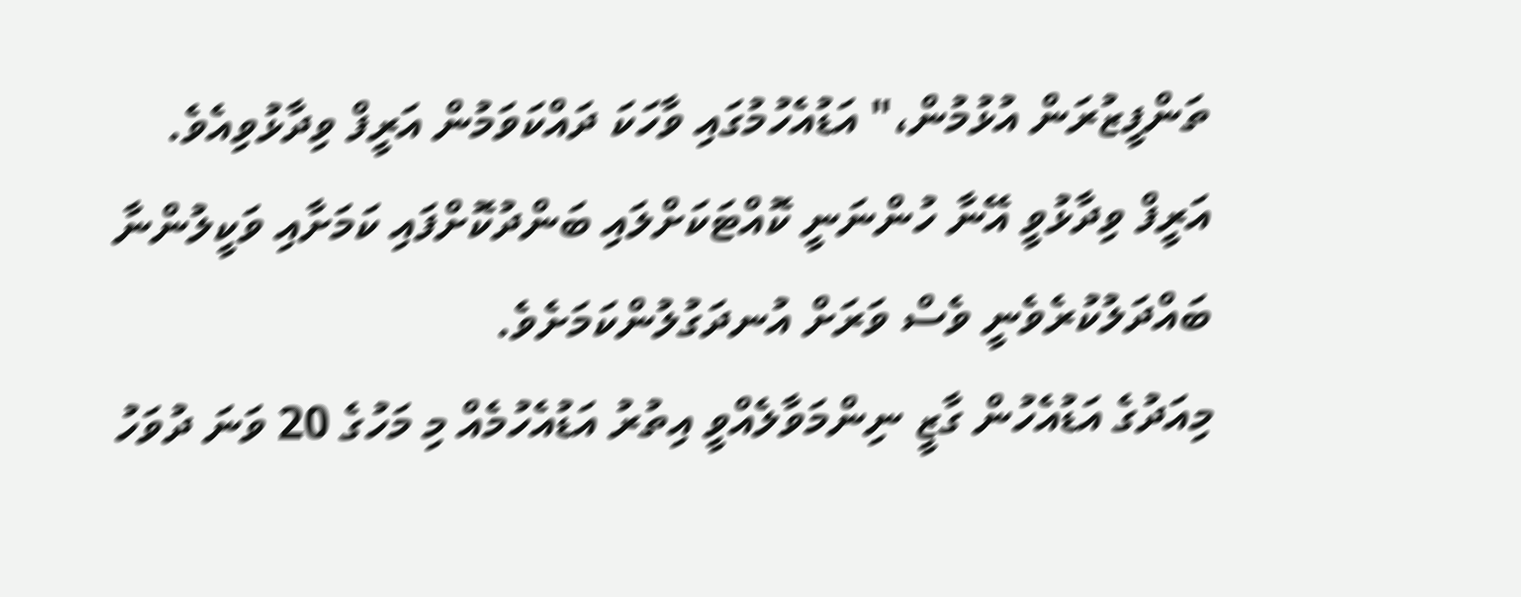ތަންފީޒުރަން އުޅުމުން،" އަޑުއެހުމުގައި ވާހަކަ ދައްކަވަމުން އަރީފް ވިދާޅުވިއެވެ.
އަރީފް ވިދާޅުވީ އޭނާ ހުންނަނީ ކޮއްޓަކަށްލައި ބަންދުކޮށްފައި ކަމަށާއި ވަކީލުންނާ ބައްދަލުކުރެވެނީ ވެސް ވަރަށް އުނދަގުލުންކަމަށެވެ.
މިއަދުގެ އަޑުއެހުން ގާޒީ ނިންމަވާލެއްވީ އިތުރު އަޑުއެހުމެއް މި މަހުގެ 20 ވަނަ ދުވަހު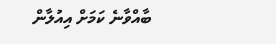ބާއްވާނެ ކަމަށް އިއުލާން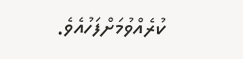ކުރެއްވުމަށްފަހުއެވެ.